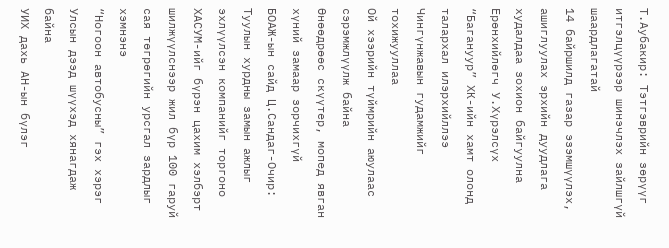Т.Аубакир: Тэтгэврийн зөрүүг итгэлцүүрээр шинэчлэх зайлшгүй шаардлагатай
14 байршилд газар эзэмшүүлэх, ашиглуулах эрхийн дуудлага худалдаа зохион байгуулна
Ерөнхийлөгч У.Хүрэлсүх “Багануур” ХК-ийн хамт олонд талархал илэрхийллээ
Чингүнжавын гудамжийг тохижууллаа
Ой хээрийн түймрийн аюулаас сэрэмжлүүлж байна
Өнөөдрөөс скүүтер, мопед явган хүний замаар зорчихгүй
БОАЖ-ын сайд Ц.Сандаг-Очир: Туулын хурдны замын ажлыг эхлүүлсэн компанийг торгоно
ХАСУМ-ийг бүрэн цахим хэлбэрт шилжүүлснээр жил бүр 100 гаруй сая төгрөгийн урсгал зардлыг хэмнэнэ
“Ногоон автобусны” гэх хэрэг Улсын дээд шүүхэд хянагдаж байна
УИХ дахь АН-ын бүлэг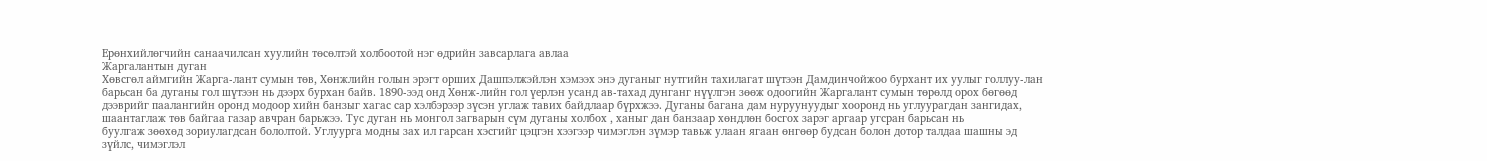Ерөнхийлөгчийн санаачилсан хуулийн төсөлтэй холбоотой нэг өдрийн завсарлага авлаа
Жаргалантын дуган
Хөвсгөл аймгийн Жарга-лант сумын төв, Хөнжлийн голын эрэгт орших Дашпэлжэйлэн хэмээх энэ дуганыг нутгийн тахилагат шүтээн Дамдинчойжоо бурхант их уулыг голлуу-лан барьсан ба дуганы гол шүтээн нь дээрх бурхан байв. 1890-ээд онд Хөнж-лийн гол үерлэн усанд ав-тахад дунганг нүүлгэн зөөж одоогийн Жаргалант сумын төрөлд орох бөгөөд дээврийг паалангийн оронд модоор хийн банзыг хагас сар хэлбэрээр зүсэн углаж тавих байдлаар бүрхжээ. Дуганы багана дам нуруунуудыг хооронд нь углуурагдан зангидах, шаантаглаж төв байгаа газар авчран барьжээ. Тус дуган нь монгол загварын сүм дуганы холбох , ханыг дан банзаар хөндлөн босгох зарэг аргаар угсран барьсан нь
буулгаж зөөхөд зориулагдсан бололтой. Углуурга модны зах ил гарсан хэсгийг цэцгэн хээгээр чимэглэн зүмэр тавьж улаан ягаан өнгөөр будсан болон дотор талдаа шашны эд зүйлс, чимэглэл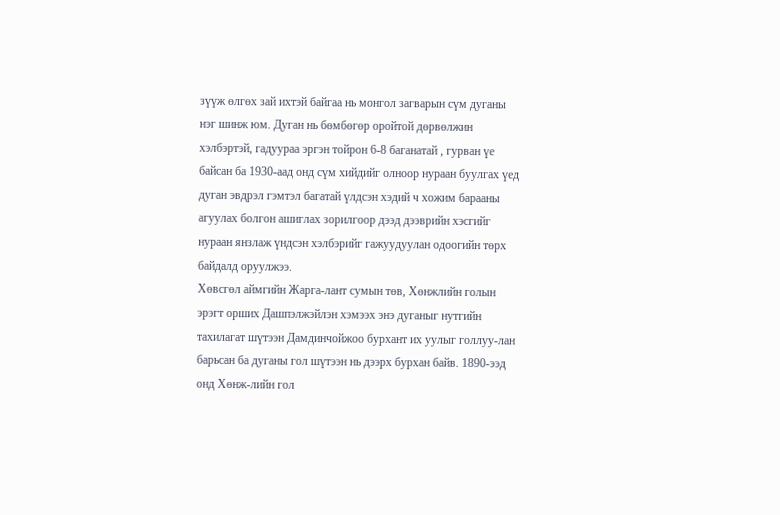зүүж өлгөх зай ихтэй байгаа нь монгол загварын сүм дуганы нэг шинж юм. Дуган нь бөмбөгөр оройтой дөрвөлжин хэлбэртэй, гадуураа эргэн тойрон 6-8 баганатай , гурван үе байсан ба 1930-аад онд сүм хийдийг олноор нураан буулгах үед дуган эвдрэл гэмтэл багатай үлдсэн хэдий ч хожим барааны агуулах болгон ашиглах зорилгоор дээд дээврийн хэсгийг нураан янзлаж үндсэн хэлбэрийг гажуудуулан одоогийн төрх байдалд оруулжээ.
Хөвсгөл аймгийн Жарга-лант сумын төв, Хөнжлийн голын эрэгт орших Дашпэлжэйлэн хэмээх энэ дуганыг нутгийн тахилагат шүтээн Дамдинчойжоо бурхант их уулыг голлуу-лан барьсан ба дуганы гол шүтээн нь дээрх бурхан байв. 1890-ээд онд Хөнж-лийн гол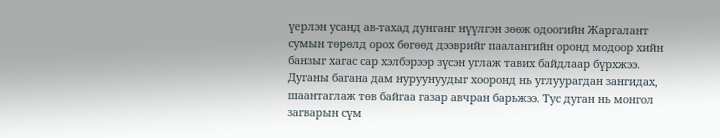үерлэн усанд ав-тахад дунганг нүүлгэн зөөж одоогийн Жаргалант сумын төрөлд орох бөгөөд дээврийг паалангийн оронд модоор хийн банзыг хагас сар хэлбэрээр зүсэн углаж тавих байдлаар бүрхжээ. Дуганы багана дам нуруунуудыг хооронд нь углуурагдан зангидах, шаантаглаж төв байгаа газар авчран барьжээ. Тус дуган нь монгол загварын сүм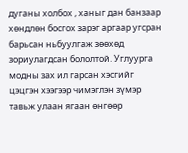дуганы холбох , ханыг дан банзаар хөндлөн босгох зарэг аргаар угсран барьсан ньбуулгаж зөөхөд зориулагдсан бололтой. Углуурга модны зах ил гарсан хэсгийг цэцгэн хээгээр чимэглэн зүмэр тавьж улаан ягаан өнгөөр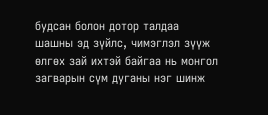будсан болон дотор талдаа шашны эд зүйлс, чимэглэл зүүж өлгөх зай ихтэй байгаа нь монгол загварын сүм дуганы нэг шинж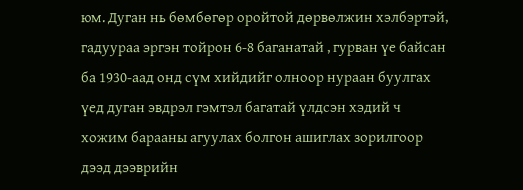юм. Дуган нь бөмбөгөр оройтой дөрвөлжин хэлбэртэй, гадуураа эргэн тойрон 6-8 баганатай , гурван үе байсан ба 1930-аад онд сүм хийдийг олноор нураан буулгах үед дуган эвдрэл гэмтэл багатай үлдсэн хэдий ч хожим барааны агуулах болгон ашиглах зорилгоор дээд дээврийн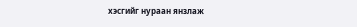хэсгийг нураан янзлаж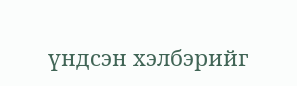үндсэн хэлбэрийг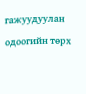гажуудуулан одоогийн төрх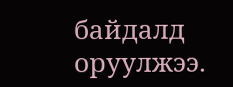байдалд оруулжээ.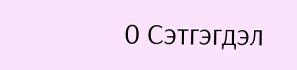0 Сэтгэгдэл